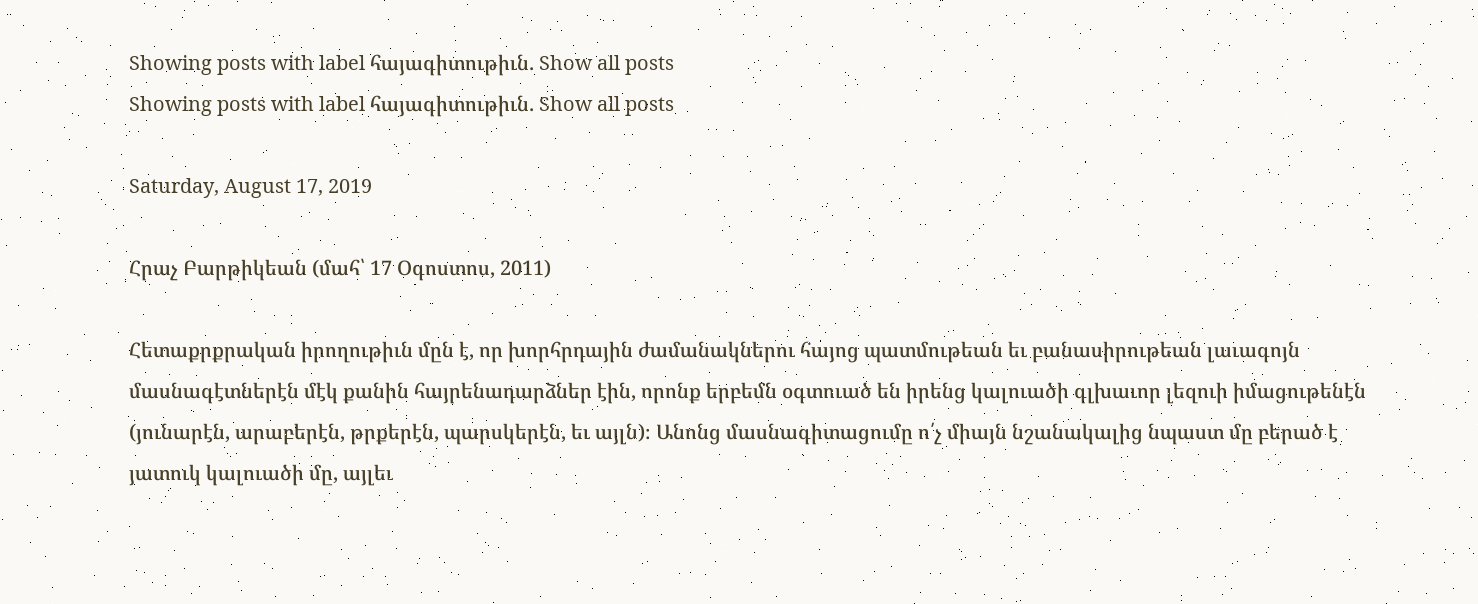Showing posts with label հայագիտութիւն. Show all posts
Showing posts with label հայագիտութիւն. Show all posts

Saturday, August 17, 2019

Հրաչ Բարթիկեան (մահ՝ 17 Օգոստոս, 2011)

Հետաքրքրական իրողութիւն մըն է, որ խորհրդային ժամանակներու հայոց պատմութեան եւ բանասիրութեան լաւագոյն մասնագէտներէն մէկ քանին հայրենադարձներ էին, որոնք երբեմն օգտուած են իրենց կալուածի գլխաւոր լեզուի իմացութենէն (յունարէն, արաբերէն, թրքերէն, պարսկերէն, եւ այլն)։ Անոնց մասնագիտացումը ո՛չ միայն նշանակալից նպաստ մը բերած է յատուկ կալուածի մը, այլեւ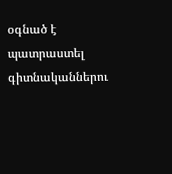օգնած է պատրաստել գիտնականներու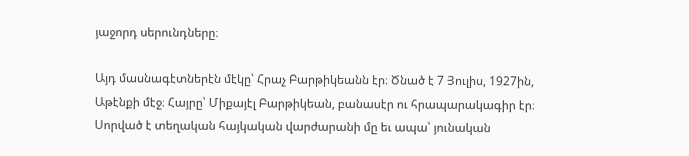յաջորդ սերունդները։

Այդ մասնագէտներէն մէկը՝ Հրաչ Բարթիկեանն էր։ Ծնած է 7 Յուլիս, 1927ին, Աթէնքի մէջ։ Հայրը՝ Միքայէլ Բարթիկեան, բանասէր ու հրապարակագիր էր։ Սորված է տեղական հայկական վարժարանի մը եւ ապա՝ յունական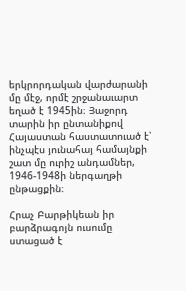երկրորդական վարժարանի մը մէջ, որմէ շրջանաւարտ եղած է 1945ին։ Յաջորդ տարին իր ընտանիքով Հայաստան հաստատուած է՝ ինչպէս յունահայ համայնքի շատ մը ուրիշ անդամներ, 1946-1948ի ներգաղթի ընթացքին։

Հրաչ Բարթիկեան իր բարձրագոյն ուսումը ստացած է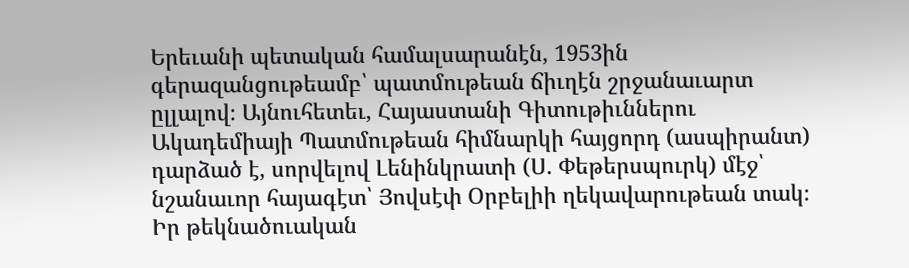Երեւանի պետական համալսարանէն, 1953ին գերազանցութեամբ՝ պատմութեան ճիւղէն շրջանաւարտ ըլլալով։ Այնուհետեւ, Հայաստանի Գիտութիւններու Ակադեմիայի Պատմութեան հիմնարկի հայցորդ (ասպիրանտ) դարձած է, սորվելով Լենինկրատի (Ս. Փեթերսպուրկ) մէջ՝ նշանաւոր հայագէտ՝ Յովսէփ Օրբելիի ղեկավարութեան տակ։ Իր թեկնածուական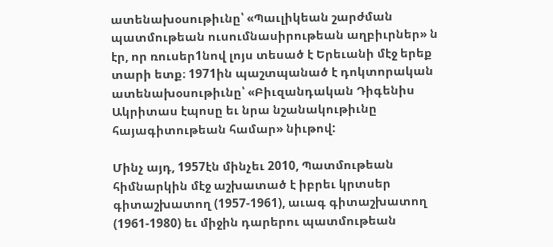ատենախօսութիւնը՝ «Պաւլիկեան շարժման պատմութեան ուսումնասիրութեան աղբիւրներ» ն էր, որ ռուսեր1նով լոյս տեսած է Երեւանի մէջ երեք տարի ետք։ 1971ին պաշտպանած է դոկտորական ատենախօսութիւնը՝ «Բիւզանդական Դիգենիս Ակրիտաս էպոսը եւ նրա նշանակութիւնը հայագիտութեան համար» նիւթով:

Մինչ այդ, 1957էն մինչեւ 2010, Պատմութեան հիմնարկին մէջ աշխատած է իբրեւ կրտսեր գիտաշխատող (1957-1961), աւագ գիտաշխատող (1961-1980) եւ միջին դարերու պատմութեան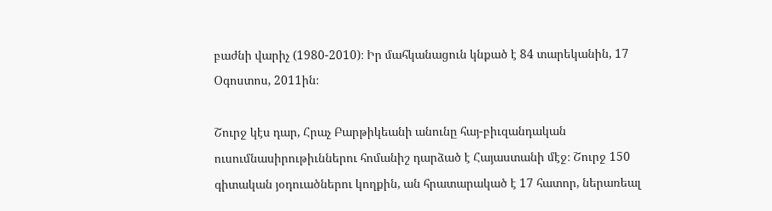բաժնի վարիչ (1980-2010)։ Իր մահկանացուն կնքած է 84 տարեկանին, 17 Օգոստոս, 2011ին։

Շուրջ կէս դար, Հրաչ Բարթիկեանի անունը հայ-բիւզանդական ուսումնասիրութիւններու հոմանիշ դարձած է Հայաստանի մէջ։ Շուրջ 150 գիտական յօդուածներու կողքին, ան հրատարակած է 17 հատոր, ներառեալ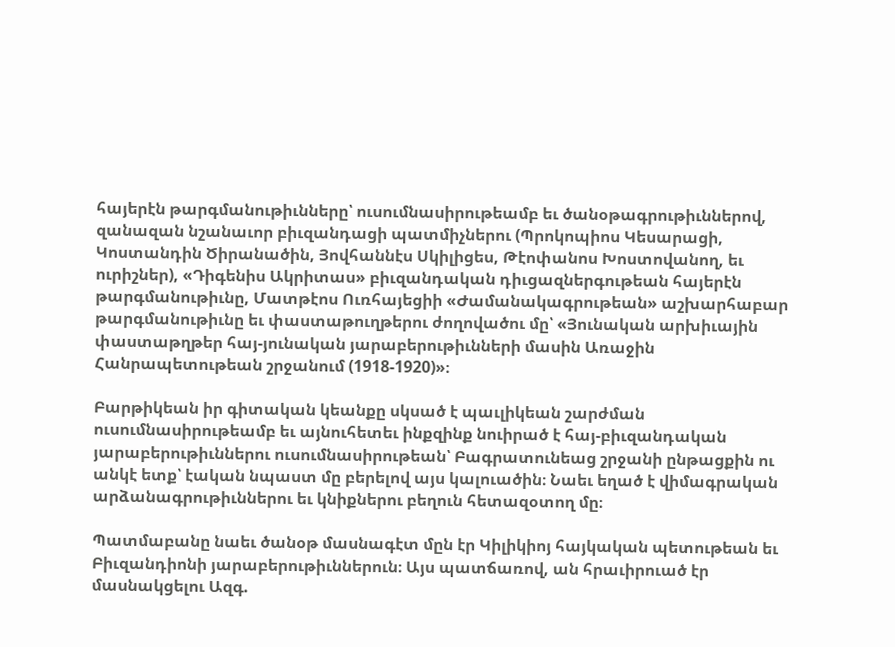հայերէն թարգմանութիւնները՝ ուսումնասիրութեամբ եւ ծանօթագրութիւններով, զանազան նշանաւոր բիւզանդացի պատմիչներու (Պրոկոպիոս Կեսարացի, Կոստանդին Ծիրանածին, Յովհաննէս Սկիլիցես, Թէոփանոս Խոստովանող, եւ ուրիշներ), «Դիգենիս Ակրիտաս» բիւզանդական դիւցազներգութեան հայերէն թարգմանութիւնը, Մատթէոս Ուռհայեցիի «Ժամանակագրութեան» աշխարհաբար թարգմանութիւնը եւ փաստաթուղթերու ժողովածու մը՝ «Յունական արխիւային փաստաթղթեր հայ-յունական յարաբերութիւնների մասին Առաջին Հանրապետութեան շրջանում (1918-1920)»։

Բարթիկեան իր գիտական կեանքը սկսած է պաւլիկեան շարժման ուսումնասիրութեամբ եւ այնուհետեւ ինքզինք նուիրած է հայ-բիւզանդական յարաբերութիւններու ուսումնասիրութեան՝ Բագրատունեաց շրջանի ընթացքին ու անկէ ետք՝ էական նպաստ մը բերելով այս կալուածին։ Նաեւ եղած է վիմագրական արձանագրութիւններու եւ կնիքներու բեղուն հետազօտող մը։

Պատմաբանը նաեւ ծանօթ մասնագէտ մըն էր Կիլիկիոյ հայկական պետութեան եւ Բիւզանդիոնի յարաբերութիւններուն։ Այս պատճառով, ան հրաւիրուած էր մասնակցելու Ազգ.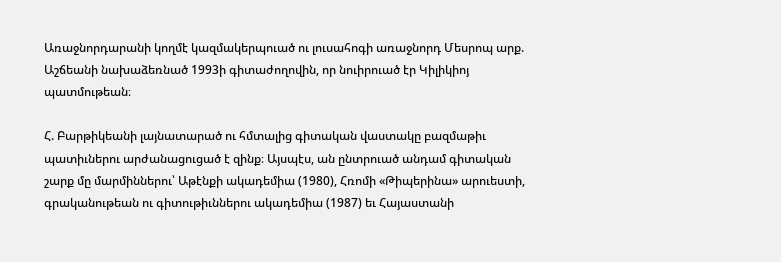Առաջնորդարանի կողմէ կազմակերպուած ու լուսահոգի առաջնորդ Մեսրոպ արք. Աշճեանի նախաձեռնած 1993ի գիտաժողովին, որ նուիրուած էր Կիլիկիոյ պատմութեան։

Հ. Բարթիկեանի լայնատարած ու հմտալից գիտական վաստակը բազմաթիւ պատիւներու արժանացուցած է զինք։ Այսպէս, ան ընտրուած անդամ գիտական շարք մը մարմիններու՝ Աթէնքի ակադեմիա (1980), Հռոմի «Թիպերինա» արուեստի, գրականութեան ու գիտութիւններու ակադեմիա (1987) եւ Հայաստանի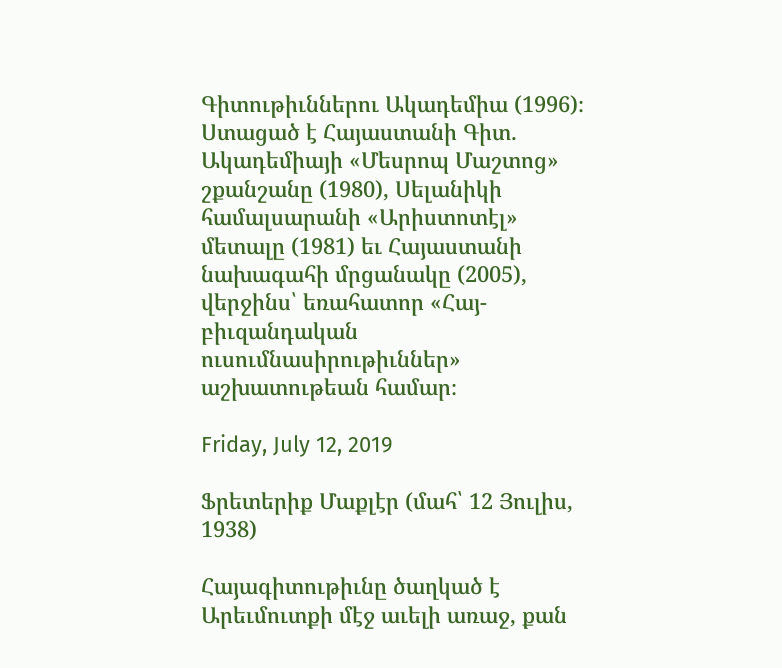Գիտութիւններու Ակադեմիա (1996)։ Ստացած է Հայաստանի Գիտ. Ակադեմիայի «Մեսրոպ Մաշտոց» շքանշանը (1980), Սելանիկի համալսարանի «Արիստոտէլ» մետալը (1981) եւ Հայաստանի նախագահի մրցանակը (2005), վերջինս՝ եռահատոր «Հայ-բիւզանդական ուսումնասիրութիւններ» աշխատութեան համար։

Friday, July 12, 2019

Ֆրետերիք Մաքլէր (մահ՝ 12 Յուլիս, 1938)

Հայագիտութիւնը ծաղկած է Արեւմուտքի մէջ աւելի առաջ, քան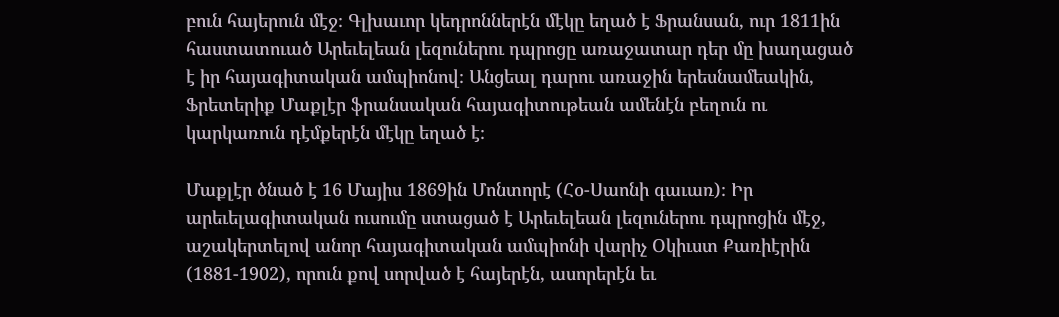բուն հայերուն մէջ։ Գլխաւոր կեդրոններէն մէկը եղած է Ֆրանսան, ուր 1811ին հաստատուած Արեւելեան լեզուներու դպրոցը առաջատար դեր մը խաղացած է իր հայագիտական ամպիոնով։ Անցեալ դարու առաջին երեսնամեակին, Ֆրետերիք Մաքլէր ֆրանսական հայագիտութեան ամենէն բեղուն ու կարկառուն դէմքերէն մէկը եղած է։

Մաքլէր ծնած է 16 Մայիս 1869ին Մոնտորէ (Հօ-Սաոնի գաւառ)։ Իր արեւելագիտական ուսումը ստացած է Արեւելեան լեզուներու դպրոցին մէջ, աշակերտելով անոր հայագիտական ամպիոնի վարիչ Օկիւստ Քառիէրին (1881-1902), որուն քով սորված է հայերէն, ասորերէն եւ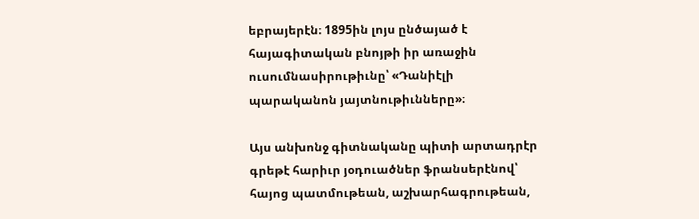եբրայերէն։ 1895ին լոյս ընծայած է հայագիտական բնոյթի իր առաջին ուսումնասիրութիւնը՝ «Դանիէլի պարականոն յայտնութիւնները»։

Այս անխոնջ գիտնականը պիտի արտադրէր գրեթէ հարիւր յօդուածներ ֆրանսերէնով՝ հայոց պատմութեան, աշխարհագրութեան,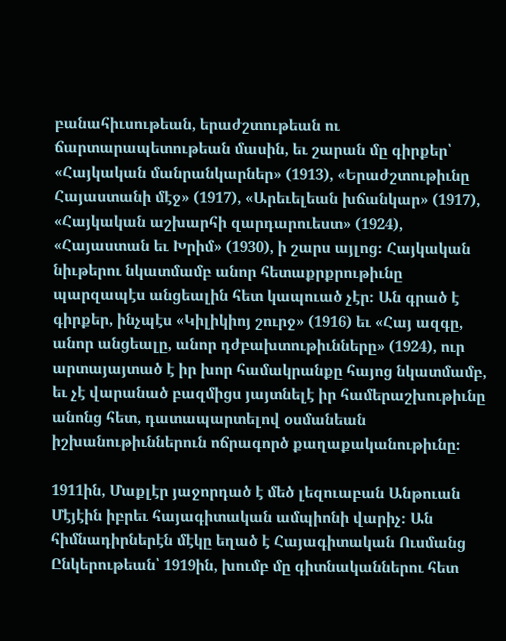բանահիւսութեան, երաժշտութեան ու ճարտարապետութեան մասին, եւ շարան մը գիրքեր՝ «Հայկական մանրանկարներ» (1913), «Երաժշտութիւնը Հայաստանի մէջ» (1917), «Արեւելեան խճանկար» (1917), «Հայկական աշխարհի զարդարուեստ» (1924), «Հայաստան եւ Խրիմ» (1930), ի շարս այլոց։ Հայկական նիւթերու նկատմամբ անոր հետաքրքրութիւնը պարզապէս անցեալին հետ կապուած չէր։ Ան գրած է գիրքեր, ինչպէս «Կիլիկիոյ շուրջ» (1916) եւ «Հայ ազգը, անոր անցեալը, անոր դժբախտութիւնները» (1924), ուր արտայայտած է իր խոր համակրանքը հայոց նկատմամբ, եւ չէ վարանած բազմիցս յայտնելէ իր համերաշխութիւնը անոնց հետ, դատապարտելով օսմանեան իշխանութիւններուն ոճրագործ քաղաքականութիւնը։

1911ին, Մաքլէր յաջորդած է մեծ լեզուաբան Անթուան Մէյէին իբրեւ հայագիտական ամպիոնի վարիչ։ Ան հիմնադիրներէն մէկը եղած է Հայագիտական Ուսմանց Ընկերութեան՝ 1919ին, խումբ մը գիտնականներու հետ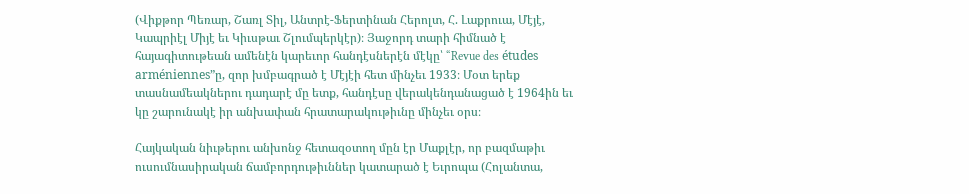(Վիքթոր Պեռար, Շառլ Տիլ, Անտրէ-Ֆերտինան Հերոլտ, Հ. Լաքրուա, Մէյէ, Կապրիէլ Միյէ եւ Կիւսթաւ Շլումպերկէր)։ Յաջորդ տարի հիմնած է հայագիտութեան ամենէն կարեւոր հանդէսներէն մէկը՝ “Revue des études arméniennes”ը, զոր խմբագրած է Մէյէի հետ մինչեւ 1933։ Մօտ երեք տասնամեակներու դադարէ մը ետք, հանդէսը վերակենդանացած է 1964ին եւ կը շարունակէ իր անխափան հրատարակութիւնը մինչեւ օրս։

Հայկական նիւթերու անխոնջ հետազօտող մըն էր Մաքլէր, որ բազմաթիւ ուսումնասիրական ճամբորդութիւններ կատարած է Եւրոպա (Հոլանտա,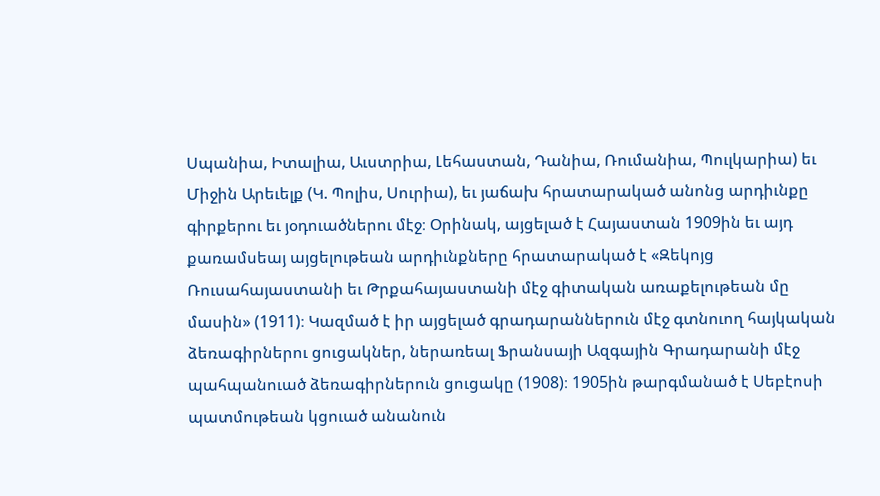Սպանիա, Իտալիա, Աւստրիա, Լեհաստան, Դանիա, Ռումանիա, Պուլկարիա) եւ Միջին Արեւելք (Կ. Պոլիս, Սուրիա), եւ յաճախ հրատարակած անոնց արդիւնքը գիրքերու եւ յօդուածներու մէջ։ Օրինակ, այցելած է Հայաստան 1909ին եւ այդ քառամսեայ այցելութեան արդիւնքները հրատարակած է «Զեկոյց Ռուսահայաստանի եւ Թրքահայաստանի մէջ գիտական առաքելութեան մը մասին» (1911)։ Կազմած է իր այցելած գրադարաններուն մէջ գտնուող հայկական ձեռագիրներու ցուցակներ, ներառեալ Ֆրանսայի Ազգային Գրադարանի մէջ պահպանուած ձեռագիրներուն ցուցակը (1908)։ 1905ին թարգմանած է Սեբէոսի պատմութեան կցուած անանուն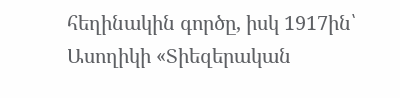հեղինակին գործը, իսկ 1917ին՝ Ասողիկի «Տիեզերական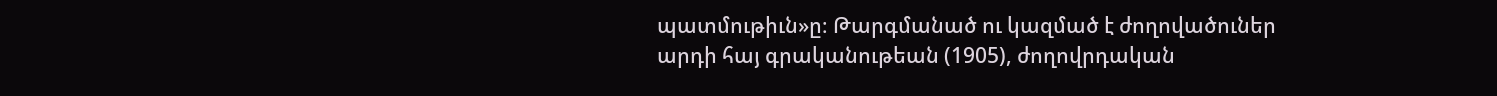պատմութիւն»ը։ Թարգմանած ու կազմած է ժողովածուներ արդի հայ գրականութեան (1905), ժողովրդական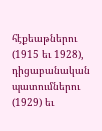հէքեաթներու (1915 եւ 1928), դիցաբանական պատումներու (1929) եւ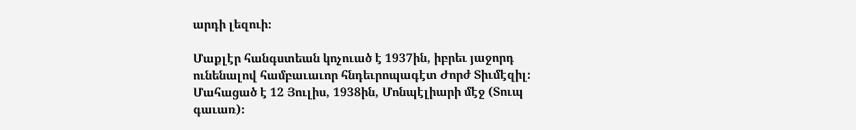արդի լեզուի։

Մաքլէր հանգստեան կոչուած է 1937ին, իբրեւ յաջորդ ունենալով համբաւաւոր հնդեւրոպագէտ Ժորժ Տիւմէզիլ։ Մահացած է 12 Յուլիս, 1938ին, Մոնպէլիարի մէջ (Տուպ գաւառ)։